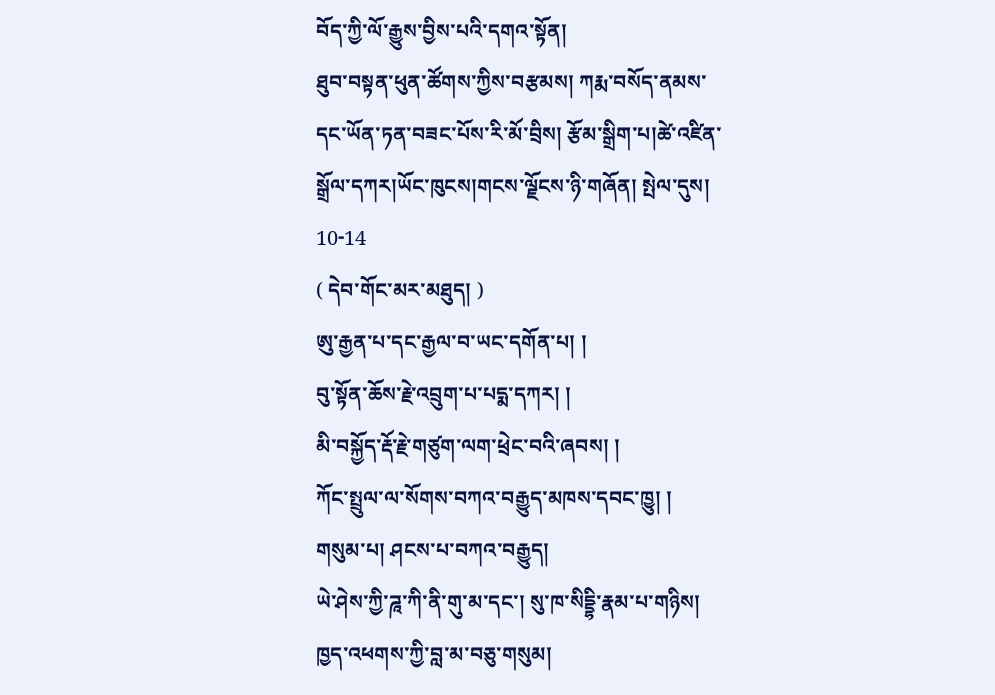བོད་ཀྱི་ལོ་རྒྱུས་བྱིས་པའི་དགའ་སྟོན།
ཐུབ་བསྟན་ཕུན་ཚོགས་ཀྱིས་བརྩམས། ཀརྨ་བསོད་ནམས་དང་ཡོན་ཏན་བཟང་པོས་རི་མོ་བྲིས། རྩོམ་སྒྲིག་པ།ཚེ་འཛིན་སྒྲོལ་དཀར།ཡོང་ཁུངས།གངས་ལྗོངས་ཉི་གཞོན། སྤེལ་དུས། 10-14
( དེབ་གོང་མར་མཐུད། )
ཨུ་རྒྱན་པ་དང་རྒྱལ་བ་ཡང་དགོན་པ། །
བུ་སྟོན་ཆོས་རྗེ་འབྲུག་པ་པདྨ་དཀར། །
མི་བསྐྱོད་རྡོ་རྗེ་གཙུག་ལག་ཕྲེང་བའི་ཞབས། །
ཀོང་སྤྲུལ་ལ་སོགས་བཀའ་བརྒྱུད་མཁས་དབང་ཁྱུ། །
གསུམ་པ། ཤངས་པ་བཀའ་བརྒྱུད།
ཡེ་ཤེས་ཀྱི་ཌཱ་ཀི་ནི་གུ་མ་དང་། སུ་ཁ་སིདྡྷི་རྣམ་པ་གཉིས། ཁྱད་འཕགས་ཀྱི་བླ་མ་བཅུ་གསུམ།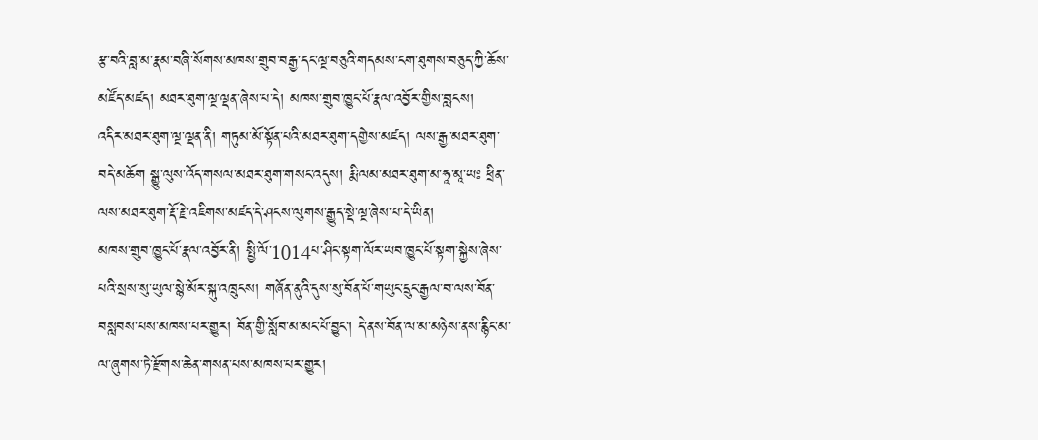རྩ་བའི་བླ་མ་རྣམ་བཞི་སོགས་མཁས་གྲུབ་བརྒྱ་དང་ལྔ་བཅུའི་གདམས་ངག་ཐུགས་བཅུད་ཀྱི་ཆོས་མཛོད་མཛད། མཐར་ཐུག་ལྔ་ལྡན་ཞེས་པ་དེ། མཁས་གྲུབ་ཁྱུང་པོ་རྣལ་འབྱོར་གྱིས་བླངས།
འདིར་མཐར་ཐུག་ལྔ་ལྡན་ནི། གཏུམ་མོ་སྟོན་པའི་མཐར་ཐུག་དགྱེས་མཛད། ལས་རྒྱ་མཐར་ཐུག་བདེ་མཆོག སྒྱུ་ལུས་འོད་གསལ་མཐར་ཐུག་གསང་འདུས། རྨི་ལམ་མཐར་ཐུག་མ་ཧཱ་མཱ་ཡཿ ཕྲིན་ལས་མཐར་ཐུག་རྡོ་རྗེ་འཇིགས་མཛད་དེ་ཤངས་ལུགས་རྒྱུད་སྡེ་ལྔ་ཞེས་པ་དེ་ཡིན།
མཁས་གྲུབ་ཁྱུང་པོ་རྣལ་འབྱོར་ནི། སྤྱི་ལོ་1014པ་ཤིང་སྟག་ལོར་ཡབ་ཁྱུང་པོ་སྟག་སྐྱེས་ཞེས་པའི་སྲས་སུ་ཡུལ་སྙེ་མོར་སྐུ་འཁྲུངས། གཞོན་ནུའི་དུས་སུ་བོན་པོ་གཡུང་དྲུང་རྒྱལ་བ་ལས་བོན་བསླབས་པས་མཁས་པར་གྱུར། བོན་གྱི་སློབ་མ་མང་པོ་བྱུང་། དེ་ནས་བོན་ལ་མ་མཉེས་ནས་རྙིང་མ་ལ་ཞུགས་ཏེ་རྫོགས་ཆེན་གསན་པས་མཁས་པར་གྱུར།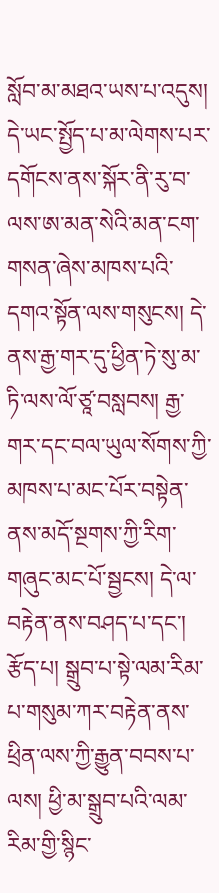སློབ་མ་མཐའ་ཡས་པ་འདུས། དེ་ཡང་སྤྱོད་པ་མ་ལེགས་པར་དགོངས་ནས་སྐོར་ནི་རུ་བ་ལས་ཨ་མན་སེའི་མན་ངག་གསན་ཞེས་མཁས་པའི་དགའ་སྟོན་ལས་གསུངས། དེ་ནས་རྒྱ་གར་དུ་ཕྱིན་ཏེ་སུ་མ་ཏི་ལས་ལོ་ཙཱ་བསླབས། རྒྱ་གར་དང་བལ་ཡུལ་སོགས་ཀྱི་མཁས་པ་མང་པོར་བསྟེན་ནས་མདོ་སྔགས་ཀྱི་རིག་གཞུང་མང་པོ་སྦྱངས། དེ་ལ་བརྟེན་ནས་བཤད་པ་དང་། རྩོད་པ། སྒྲུབ་པ་སྟེ་ལམ་རིམ་པ་གསུམ་ཀར་བརྟེན་ནས་ཕྲིན་ལས་ཀྱི་རྒྱུན་བབས་པ་ལས། ཕྱི་མ་སྒྲུབ་པའི་ལམ་རིམ་གྱི་སྙིང་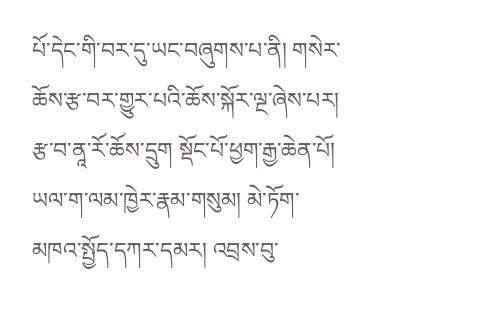པོ་དེང་གི་བར་དུ་ཡང་བཞུགས་པ་ནི། གསེར་ཆོས་རྩ་བར་གྱུར་པའི་ཆོས་སྐོར་ལྔ་ཞེས་པར། རྩ་བ་ནཱ་རོ་ཆོས་དྲུག སྡོང་པོ་ཕྱག་རྒྱ་ཆེན་པོ། ཡལ་ག་ལམ་ཁྱེར་རྣམ་གསུམ། མེ་ཏོག་མཁའ་སྤྱོད་དཀར་དམར། འབྲས་བུ་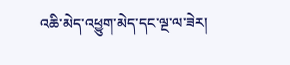འཆི་མེད་འཕྱུག་མེད་དང་ལྔ་ལ་ཟེར།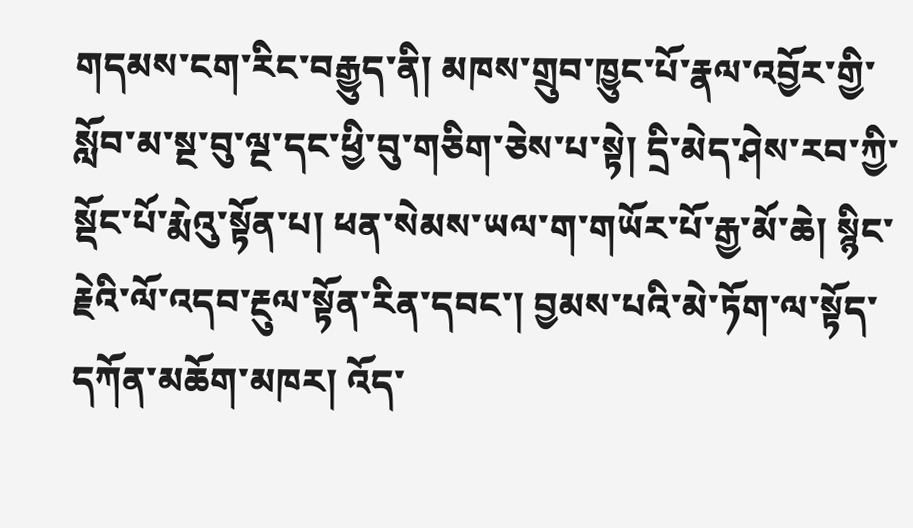གདམས་ངག་རིང་བརྒྱུད་ནི། མཁས་གྲུབ་ཁྱུང་པོ་རྣལ་འབྱོར་གྱི་སློབ་མ་སྔ་བུ་ལྔ་དང་ཕྱི་བུ་གཅིག་ཅེས་པ་སྟེ། དྲི་མེད་ཤེས་རབ་ཀྱི་སྡོང་པོ་རྨེའུ་སྟོན་པ། ཕན་སེམས་ཡལ་ག་གཡོར་པོ་རྒྱ་མོ་ཆེ། སྙིང་རྗེའི་ལོ་འདབ་རྔུལ་སྟོན་རིན་དབང་། བྱམས་པའི་མེ་ཏོག་ལ་སྟོད་དཀོན་མཆོག་མཁར། འོད་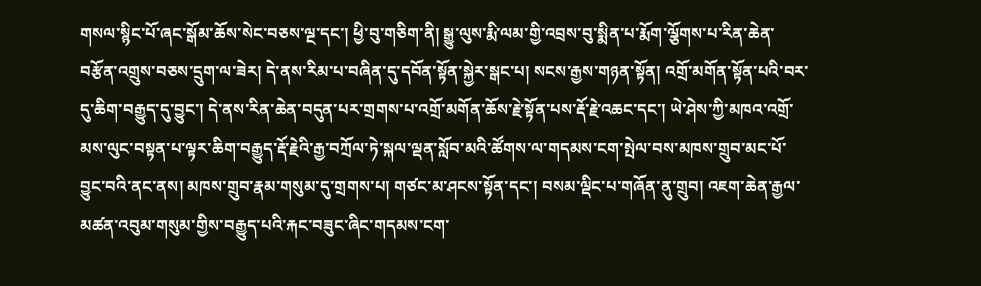གསལ་སྙིང་པོ་ཞང་སྒོམ་ཆོས་སེང་བཅས་ལྔ་དང་། ཕྱི་བུ་གཅིག་ནི། སྒྱུ་ལུས་རྨི་ལམ་གྱི་འབྲས་བུ་སྨིན་པ་རྨོག་ལྕོགས་པ་རིན་ཆེན་བརྩོན་འགྲུས་བཅས་དྲུག་ལ་ཟེར། དེ་ནས་རིམ་པ་བཞིན་དུ་དབོན་སྟོན་སྐྱེར་སྒང་པ། སངས་རྒྱས་གཉན་སྟོན། འགྲོ་མགོན་སྟོན་པའི་བར་དུ་ཆིག་བརྒྱུད་དུ་བྱུང་། དེ་ནས་རིན་ཆེན་བདུན་པར་གྲགས་པ་འགྲོ་མགོན་ཆོས་རྗེ་སྟོན་པས་རྡོ་རྗེ་འཆང་དང་། ཡེ་ཤེས་ཀྱི་མཁའ་འགྲོ་མས་ལུང་བསྟན་པ་ལྟར་ཆིག་བརྒྱུད་རྡོ་རྗེའི་རྒྱ་བཀྲོལ་ཏེ་སྐལ་ལྡན་སློབ་མའི་ཚོགས་ལ་གདམས་ངག་སྤེལ་བས་མཁས་གྲུབ་མང་པོ་བྱུང་བའི་ནང་ནས། མཁས་གྲུབ་རྣམ་གསུམ་དུ་གྲགས་པ། གཙང་མ་ཤངས་སྟོན་དང་། བསམ་ལྡིང་པ་གཞོན་ནུ་གྲུབ། འཇག་ཆེན་རྒྱལ་མཚན་འབུམ་གསུམ་གྱིས་བརྒྱུད་པའི་རྐང་བཟུང་ཞིང་གདམས་ངག་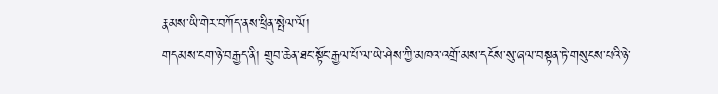རྣམས་ཡི་གེར་བཀོད་ནས་ཕྲིན་སྤེལ་ལོ།
གདམས་ངག་ཉེ་བརྒྱད་ནི། གྲུབ་ཆེན་ཐང་སྟོང་རྒྱལ་པོ་ལ་ཡེ་ཤེས་ཀྱི་མཁའ་འགྲོ་མས་དངོས་སུ་ཞལ་བསྟན་ཏེ་གསུངས་པའི་ཉེ་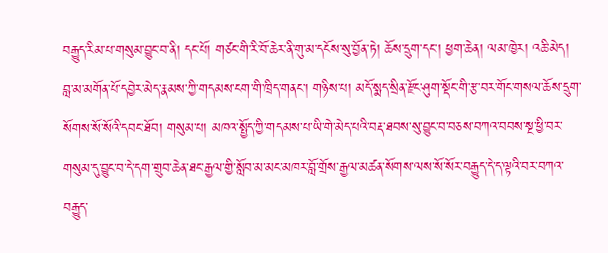བརྒྱུད་རིམ་པ་གསུམ་བྱུང་བ་ནི། དང་པོ། གཙང་གི་རི་བོ་ཆེར་ནི་གུ་མ་དངོས་སུ་བྱོན་ཏེ། ཆོས་དྲུག་དང་། ཕྱག་ཆེན། ལམ་ཁྱེར། འཆི་མེད། བླ་མ་མགོན་པོ་དབྱེར་མེད་རྣམས་ཀྱི་གདམས་ངག་གི་ཁྲིད་གནང་། གཉིས་པ། མདོ་སྨད་སྲིན་རྫོང་ཤུག་སྡོང་གི་རྩ་བར་གོང་གསལ་ཆོས་དྲུག་སོགས་སོ་སོའི་དབང་ཐོབ། གསུམ་པ། མཁའ་སྤྱོད་ཀྱི་གདམས་པ་ཡི་གེ་མེད་པའི་བརྡ་ཐབས་སུ་བྱུང་བ་བཅས་བཀའ་བབས་སྔ་ཕྱི་བར་གསུམ་དུ་བྱུང་བ་དེ་དག་གྲུབ་ཆེན་ཐང་རྒྱལ་གྱི་སློབ་མ་མང་མཁར་བློ་གྲོས་རྒྱལ་མཚན་སོགས་ལས་སོ་སོར་བརྒྱུད་དེ་ད་ལྟའི་བར་བཀའ་བརྒྱུད་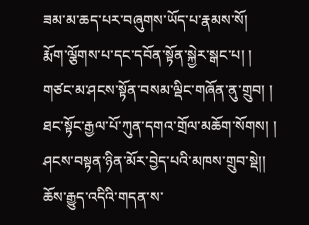ཟམ་མ་ཆད་པར་བཞུགས་ཡོད་པ་རྣམས་སོ།
རྨོག་ལྕོགས་པ་དང་དབོན་སྟོན་སྐྱེར་སྒང་པ། །
གཙང་མ་ཤངས་སྟོན་བསམ་ལྡིང་གཞོན་ནུ་གྲུབ། །
ཐང་སྟོང་རྒྱལ་པོ་ཀུན་དགའ་གྲོལ་མཆོག་སོགས། །
ཤངས་བསྟན་ཉིན་མོར་བྱེད་པའི་མཁས་གྲུབ་སྡེ།།
ཆོས་རྒྱུད་འདིའི་གདན་ས་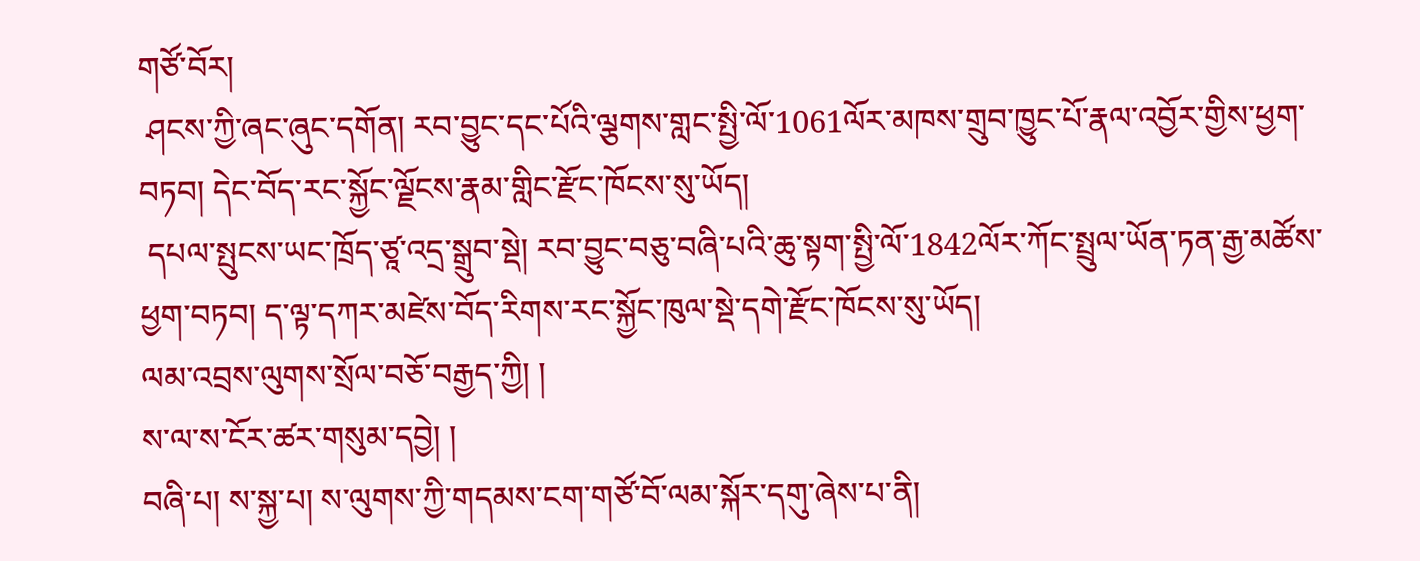གཙོ་བོར།
 ཤངས་ཀྱི་ཞང་ཞུང་དགོན། རབ་བྱུང་དང་པོའི་ལྕགས་གླང་སྤྱི་ལོ་1061ལོར་མཁས་གྲུབ་ཁྱུང་པོ་རྣལ་འབྱོར་གྱིས་ཕྱག་བཏབ། དེང་བོད་རང་སྐྱོང་ལྗོངས་རྣམ་གླིང་རྫོང་ཁོངས་སུ་ཡོད།
 དཔལ་སྤུངས་ཡང་ཁྲོད་ཙཱ་འདྲ་སྒྲུབ་སྡེ། རབ་བྱུང་བཅུ་བཞི་པའི་ཆུ་སྟག་སྤྱི་ལོ་1842ལོར་ཀོང་སྤྲུལ་ཡོན་ཏན་རྒྱ་མཚོས་ཕྱག་བཏབ། ད་ལྟ་དཀར་མཛེས་བོད་རིགས་རང་སྐྱོང་ཁུལ་སྡེ་དགེ་རྫོང་ཁོངས་སུ་ཡོད།
ལམ་འབྲས་ལུགས་སྲོལ་བཅོ་བརྒྱད་ཀྱི། །
ས་ལ་ས་ངོར་ཚར་གསུམ་དབྱེ། །
བཞི་པ། ས་སྐྱ་པ། ས་ལུགས་ཀྱི་གདམས་ངག་གཙོ་བོ་ལམ་སྐོར་དགུ་ཞེས་པ་ནི།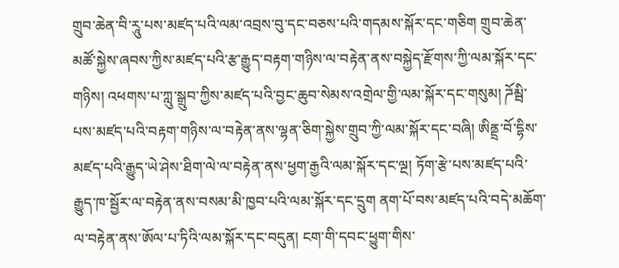གྲུབ་ཆེན་བི་རཱུ་པས་མཛད་པའི་ལམ་འབྲས་བུ་དང་བཅས་པའི་གདམས་སྐོར་དང་གཅིག གྲུབ་ཆེན་མཚོ་སྐྱེས་ཞབས་ཀྱིས་མཛད་པའི་རྩ་རྒྱུད་བརྟག་གཉིས་ལ་བརྟེན་ནས་བསྐྱེད་རྫོགས་ཀྱི་ལམ་སྐོར་དང་གཉིས། འཕགས་པ་ཀླུ་སྒྲུབ་ཀྱིས་མཛད་པའི་བྱང་ཆུབ་སེམས་འགྲེལ་གྱི་ལམ་སྐོར་དང་གསུམ། ཌོམྦི་པས་མཛད་པའི་བརྟག་གཉིས་ལ་བརྟེན་ནས་ལྷན་ཅིག་སྐྱེས་གྲུབ་ཀྱི་ལམ་སྐོར་དང་བཞི། ཨིནྡྲ་བོ་དྷིས་མཛད་པའི་རྒྱུད་ཡེ་ཤེས་ཐིག་ལེ་ལ་བརྟེན་ནས་ཕྱག་རྒྱའི་ལམ་སྐོར་དང་ལྔ། ཏོག་རྩེ་པས་མཛད་པའི་རྒྱུད་ཁ་སྦྱོར་ལ་བརྟེན་ནས་བསམ་མི་ཁྱབ་པའི་ལམ་སྐོར་དང་དྲུག ནག་པོ་བས་མཛད་པའི་བདེ་མཆོག་ལ་བརྟེན་ནས་ཨོལ་པ་ཏིའི་ལམ་སྐོར་དང་བདུན། ངག་གི་དབང་ཕྱུག་གིས་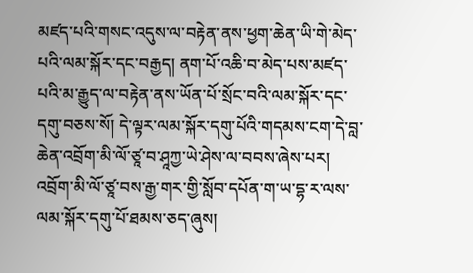མཛད་པའི་གསང་འདུས་ལ་བརྟེན་ནས་ཕྱག་ཆེན་ཡི་གེ་མེད་པའི་ལམ་སྐོར་དང་བརྒྱད། ནག་པོ་འཆི་བ་མེད་པས་མཛད་པའི་མ་རྒྱུད་ལ་བརྟེན་ནས་ཡོན་པོ་སྲོང་བའི་ལམ་སྐོར་དང་དགུ་བཅས་སོ། དེ་ལྟར་ལམ་སྐོར་དགུ་པོའི་གདམས་ངག་དེ་བླ་ཆེན་འབྲོག་མི་ལོ་ཙཱ་བ་ཤཱཀྱ་ཡེ་ཤེས་ལ་བབས་ཞེས་པར། འབྲོག་མི་ལོ་ཙཱ་བས་རྒྱ་གར་གྱི་སློབ་དཔོན་ག་ཡ་དྷ་ར་ལས་ལམ་སྐོར་དགུ་པོ་ཐམས་ཅད་ཞུས།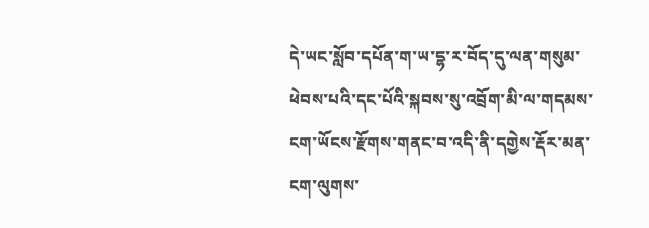དེ་ཡང་སློབ་དཔོན་ག་ཡ་དྷ་ར་བོད་དུ་ལན་གསུམ་ཕེབས་པའི་དང་པོའི་སྐབས་སུ་འབྲོག་མི་ལ་གདམས་ངག་ཡོངས་རྫོགས་གནང་བ་འདི་ནི་དགྱེས་རྡོར་མན་ངག་ལུགས་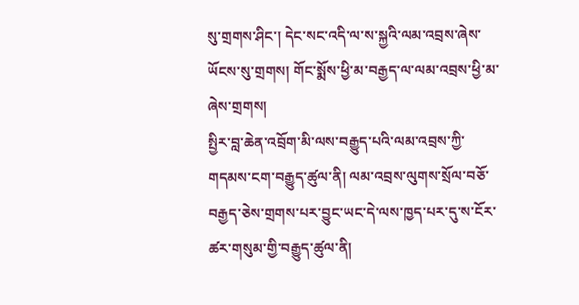སུ་གྲགས་ཤིང་། དེང་སང་འདི་ལ་ས་སྐྱའི་ལམ་འབྲས་ཞེས་ཡོངས་སུ་གྲགས། གོང་སྨོས་ཕྱི་མ་བརྒྱད་ལ་ལམ་འབྲས་ཕྱི་མ་ཞེས་གྲགས།
སྤྱིར་བླ་ཆེན་འབྲོག་མི་ལས་བརྒྱུད་པའི་ལམ་འབྲས་ཀྱི་གདམས་ངག་བརྒྱུད་ཚུལ་ནི། ལམ་འབྲས་ལུགས་སྲོལ་བཅོ་བརྒྱད་ཅེས་གྲགས་པར་བྱུང་ཡང་དེ་ལས་ཁྱད་པར་དུ་ས་ངོར་ཚར་གསུམ་གྱི་བརྒྱུད་ཚུལ་ནི།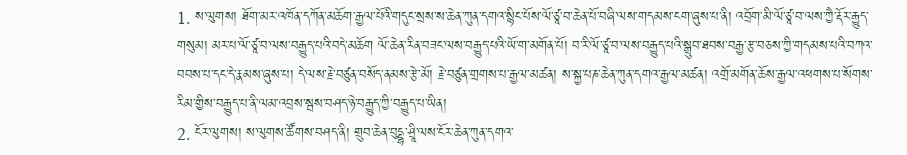1. ས་ལུགས། ཐོག་མར་འཁོན་དཀོན་མཆོག་རྒྱལ་པོའི་གདུང་སྲས་ས་ཆེན་ཀུན་དགའ་སྙིང་པོས་ལོ་ཙཱ་བ་ཆེན་པོ་བཞི་ལས་གདམས་ངག་ཞུས་པ་ནི། འབྲོག་མི་ལོ་ཙཱ་བ་ལས་ཀྱཻ་རྡོར་རྒྱུད་གསུམ། མར་པ་ལོ་ཙཱ་བ་ལས་བརྒྱུད་པའི་བདེ་མཆོག ལོ་ཆེན་རིན་བཟང་ལས་བརྒྱུད་པའི་ཡོ་ག་མགོན་པོ། བ་རི་ལོ་ཙཱ་བ་ལས་བརྒྱུད་པའི་སྒྲུབ་ཐབས་བརྒྱ་རྩ་བཅས་ཀྱི་གདམས་པའི་བཀའ་བབས་པ་དང་དེ་རྣམས་ཞུས་པ། དེ་ལས་རྗེ་བཙུན་བསོད་ནམས་རྩེ་མོ། རྗེ་བཙུན་གྲགས་པ་རྒྱལ་མཚན། ས་སྐྱ་པཎ་ཆེན་ཀུན་དགའ་རྒྱལ་མཚན། འགྲོ་མགོན་ཆོས་རྒྱལ་འཕགས་པ་སོགས་རིམ་གྱིས་བརྒྱུད་པ་ནི་ལམ་འབྲས་སྦས་བཤད་ཉེ་བརྒྱུད་ཀྱི་བརྒྱུད་པ་ཡིན།
2. ངོར་ལུགས། ས་ལུགས་ཚོགས་བཤད་ནི། གྲུབ་ཆེན་བུདྡྷ་ཤྲཱི་ལས་ངོར་ཆེན་ཀུན་དགའ་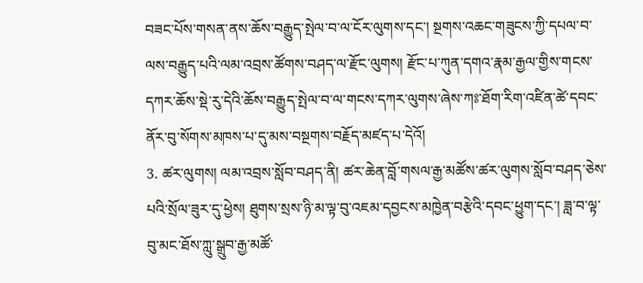བཟང་པོས་གསན་ནས་ཆོས་བརྒྱུད་སྤེལ་བ་ལ་ངོར་ལུགས་དང་། སྔགས་འཆང་གཟུངས་ཀྱི་དཔལ་བ་ལས་བརྒྱུད་པའི་ལམ་འབྲས་ཚོགས་བཤད་ལ་རྫོང་ལུགས། རྫོང་པ་ཀུན་དགའ་རྣམ་རྒྱལ་གྱིས་གངས་དཀར་ཆོས་སྡེ་རུ་དེའི་ཆོས་བརྒྱུད་སྤེལ་བ་ལ་གངས་དཀར་ལུགས་ཞེས་ཀཿ་ཐོག་རིག་འཛིན་ཚེ་དབང་ནོར་བུ་སོགས་མཁས་པ་དུ་མས་བསྔགས་བརྗོད་མཛད་པ་དེའོ།
3. ཚར་ལུགས། ལམ་འབྲས་སློབ་བཤད་ནི། ཚར་ཆེན་བློ་གསལ་རྒྱ་མཚོས་ཚར་ལུགས་སློབ་བཤད་ཅེས་པའི་སྲོལ་ཟུར་དུ་ཕྱེས། ཐུགས་སྲས་ཉི་མ་ལྟ་བུ་འཇམ་དབྱངས་མཁྱེན་བརྩེའི་དབང་ཕྱུག་དང་། ཟླ་བ་ལྟ་བུ་མང་ཐོས་ཀླུ་སྒྲུབ་རྒྱ་མཚོ་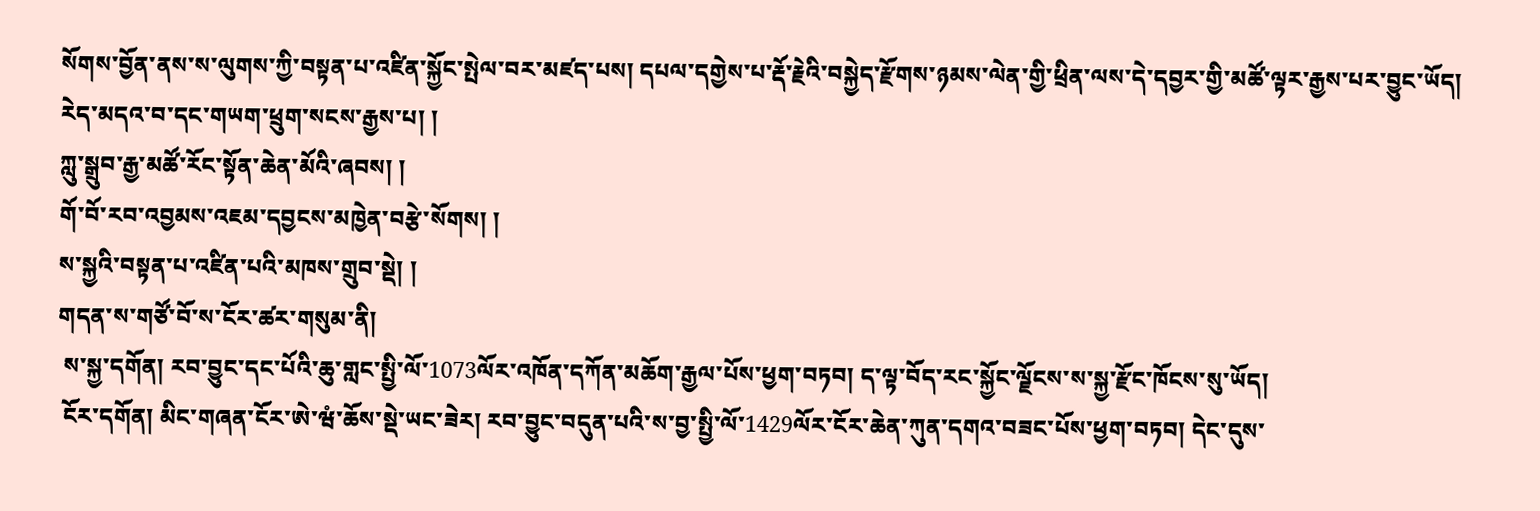སོགས་བྱོན་ནས་ས་ལུགས་ཀྱི་བསྟན་པ་འཛིན་སྐྱོང་སྤེལ་བར་མཛད་པས། དཔལ་དགྱེས་པ་རྡོ་རྗེའི་བསྐྱེད་རྫོགས་ཉམས་ལེན་གྱི་ཕྲིན་ལས་དེ་དབྱར་གྱི་མཚོ་ལྟར་རྒྱས་པར་བྱུང་ཡོད།
རེད་མདའ་བ་དང་གཡག་ཕྲུག་སངས་རྒྱས་པ། །
ཀླུ་སྒྲུབ་རྒྱ་མཚོ་རོང་སྟོན་ཆེན་མོའི་ཞབས། །
གོ་བོ་རབ་འབྱམས་འཇམ་དབྱངས་མཁྱེན་བརྩེ་སོགས། །
ས་སྐྱའི་བསྟན་པ་འཛིན་པའི་མཁས་གྲུབ་སྡེ། །
གདན་ས་གཙོ་བོ་ས་ངོར་ཚར་གསུམ་ནི།
 ས་སྐྱ་དགོན། རབ་བྱུང་དང་པོའི་ཆུ་གླང་སྤྱི་ལོ་1073ལོར་འཁོན་དཀོན་མཆོག་རྒྱལ་པོས་ཕྱག་བཏབ། ད་ལྟ་བོད་རང་སྐྱོང་ལྗོངས་ས་སྐྱ་རྫོང་ཁོངས་སུ་ཡོད།
 ངོར་དགོན། མིང་གཞན་ངོར་ཨེ་ཝཾ་ཆོས་སྡེ་ཡང་ཟེར། རབ་བྱུང་བདུན་པའི་ས་བྱ་སྤྱི་ལོ་1429ལོར་ངོར་ཆེན་ཀུན་དགའ་བཟང་པོས་ཕྱག་བཏབ། དེང་དུས་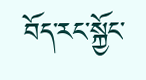བོད་རང་སྐྱོང་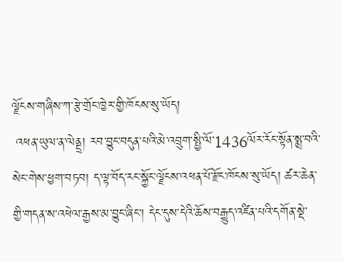ལྗོངས་གཞིས་ཀ་རྩེ་གྲོང་ཁྱེར་གྱི་ཁོངས་སུ་ཡོད།
 འཕན་ཡུལ་ན་ལེནྡྲ། རབ་བྱུང་བདུན་པའི་མེ་འབྲུག་སྤྱི་ལོ་1436ལོར་རོང་སྟོན་སྨྲ་བའི་སེང་གེས་ཕྱག་བཏབ། ད་ལྟ་བོད་རང་སྐྱོང་ལྗོངས་འཕན་པོ་རྫོང་ཁོངས་སུ་ཡོད། ཚར་ཆེན་གྱི་གདན་ས་འཕེལ་རྒྱས་མ་བྱུང་ཞིང་། དེང་དུས་དེའི་ཆོས་བརྒྱུད་འཛིན་པའི་དགོན་སྡེ་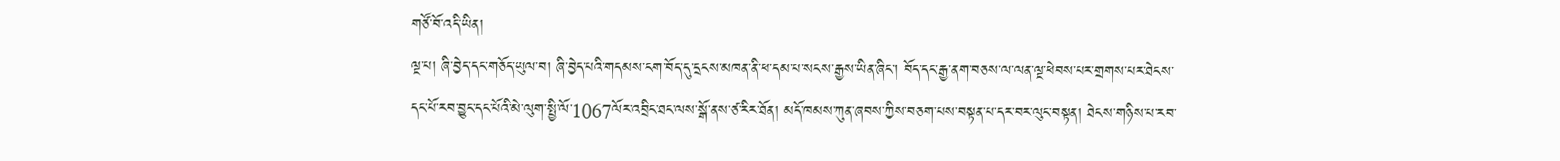གཙོ་བོ་འདི་ཡིན།
ལྔ་པ། ཞི་བྱེད་དང་གཅོད་ཡུལ་བ། ཞི་བྱེད་པའི་གདམས་ངག་བོད་དུ་དྲངས་མཁན་ནི་ཕ་དམ་པ་སངས་རྒྱས་ཡིན་ཞིང་། བོད་དང་རྒྱ་ནག་བཅས་ལ་ལན་ལྔ་ཕེབས་པར་གྲགས་པར་ཐེངས་དང་པོ་རབ་བྱུང་དང་པོའི་མེ་ལུག་སྤྱི་ལོ་1067ལོར་འབྲིང་ཐང་ལས་སྒོ་ནས་ཙ་རིར་ཐོན། མདོ་ཁམས་ཀུན་ཞབས་ཀྱིས་བཅག་པས་བསྟན་པ་དར་བར་ལུང་བསྟན། ཐེངས་གཉིས་པ་རབ་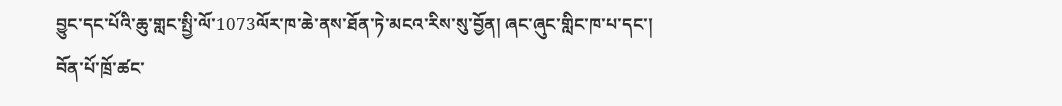བྱུང་དང་པོའི་ཆུ་གླང་སྤྱི་ལོ་1073ལོར་ཁ་ཆེ་ནས་ཐོན་ཏེ་མངའ་རིས་སུ་བྱོན། ཞང་ཞུང་གླིང་ཁ་པ་དང་། བོན་པོ་ཁྲོ་ཚང་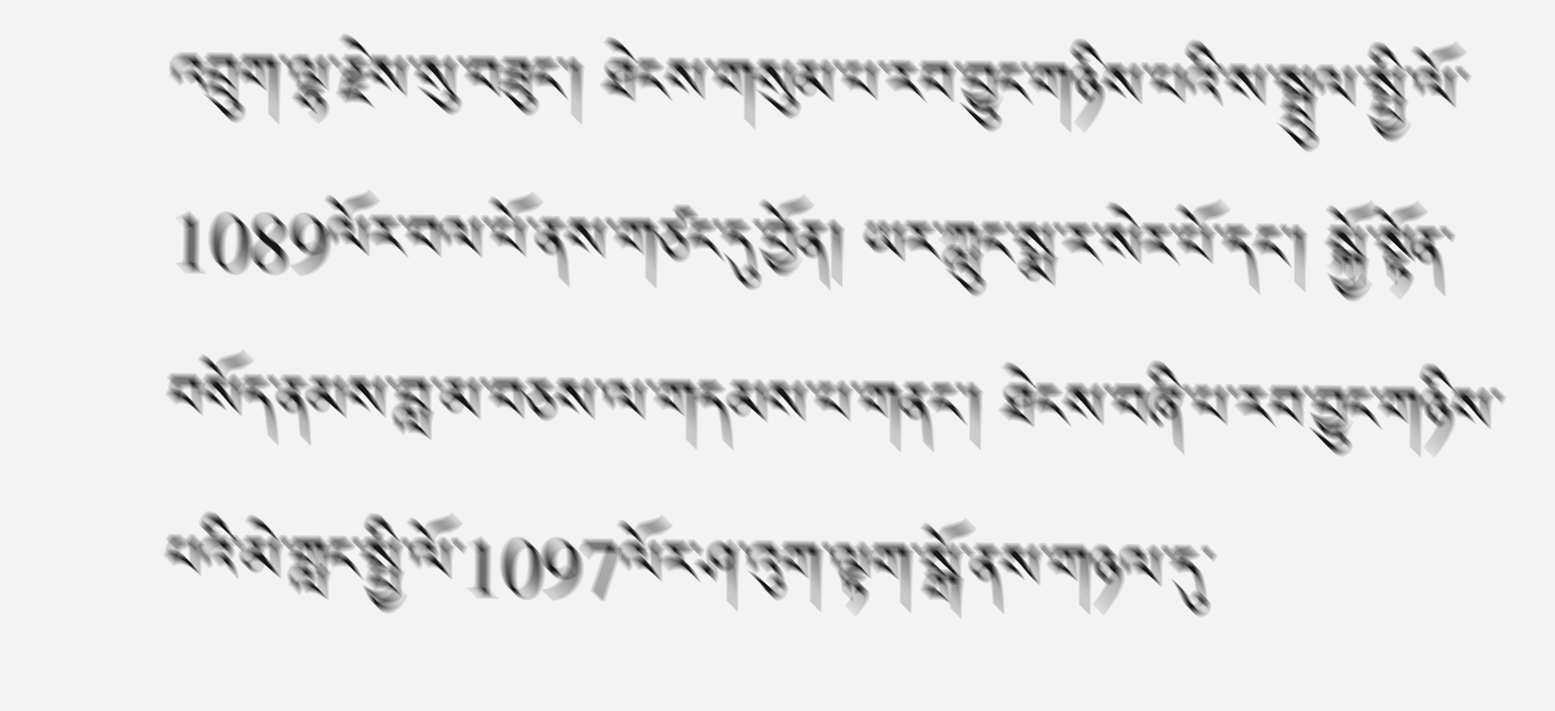འབྲུག་ལྷ་རྗེས་སུ་བཟུང་། ཐེངས་གསུམ་པ་རབ་བྱུང་གཉིས་པའི་ས་སྦྲུལ་སྤྱི་ལོ་1089ལོར་བལ་པོ་ནས་གཙང་དུ་བྱོན། ཡར་ཀླུང་སྨ་ར་སེར་པོ་དང་། སྐྱོ་སྟོན་བསོད་ནམས་བླ་མ་བཅས་ལ་གདམས་པ་གནང་། ཐེངས་བཞི་པ་རབ་བྱུང་གཉིས་པའི་མེ་གླང་སྤྱི་ལོ་1097ལོར་ཤ་འུག་ལྟག་སྒོ་ནས་གཉལ་དུ་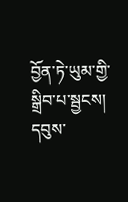བྱོན་ཏེ་ཡུམ་གྱི་སྒྲིབ་པ་སྦྱངས། དབུས་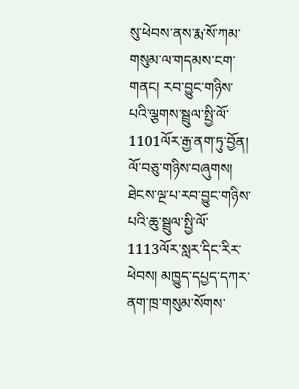སུ་ཕེབས་ནས་རྨ་སོ་ཀམ་གསུམ་ལ་གདམས་ངག་གནང། རབ་བྱུང་གཉིས་པའི་ལྕགས་སྦྲུལ་སྤྱི་ལོ་1101ལོར་རྒྱ་ནག་ཏུ་བྱོན། ལོ་བཅུ་གཉིས་བཞུགས། ཐེངས་ལྔ་པ་རབ་བྱུང་གཉིས་པའི་ཆུ་སྦྲུལ་སྤྱི་ལོ་1113ལོར་སླར་དིང་རིར་ཕེབས། མཁྱུད་དཔྱད་དཀར་ནག་ཁྲ་གསུམ་སོགས་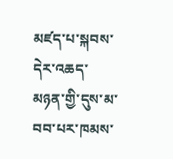མཛད་པ་སྐབས་དེར་འཆད་མཉན་གྱི་དུས་མ་བབ་པར་ཁམས་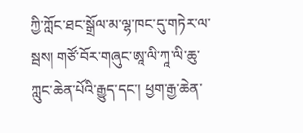ཀྱི་ཀློང་ཐང་སྒྲོལ་མ་ལྷ་ཁང་དུ་གཏེར་ལ་སྦས། གཙོ་བོར་གཞུང་ཨཱ་ལི་ཀཱ་ལི་ཆུ་ཀླུང་ཆེན་པོའི་རྒྱུད་དང་། ཕྱག་རྒྱ་ཆེན་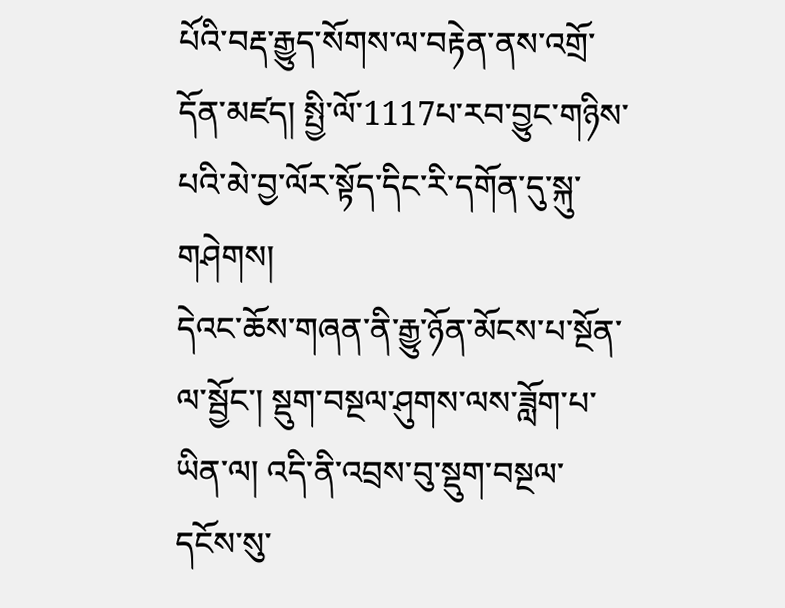པོའི་བརྡ་རྒྱུད་སོགས་ལ་བརྟེན་ནས་འགྲོ་དོན་མཛད། སྤྱི་ལོ་1117པ་རབ་བྱུང་གཉིས་པའི་མེ་བྱ་ལོར་སྟོད་དིང་རི་དགོན་དུ་སྐུ་གཤེགས།
དེའང་ཆོས་གཞན་ནི་རྒྱུ་ཉོན་མོངས་པ་སྔོན་ལ་སྦྱོང་། སྡུག་བསྔལ་ཤུགས་ལས་ཟློག་པ་ཡིན་ལ། འདི་ནི་འབྲས་བུ་སྡུག་བསྔལ་དངོས་སུ་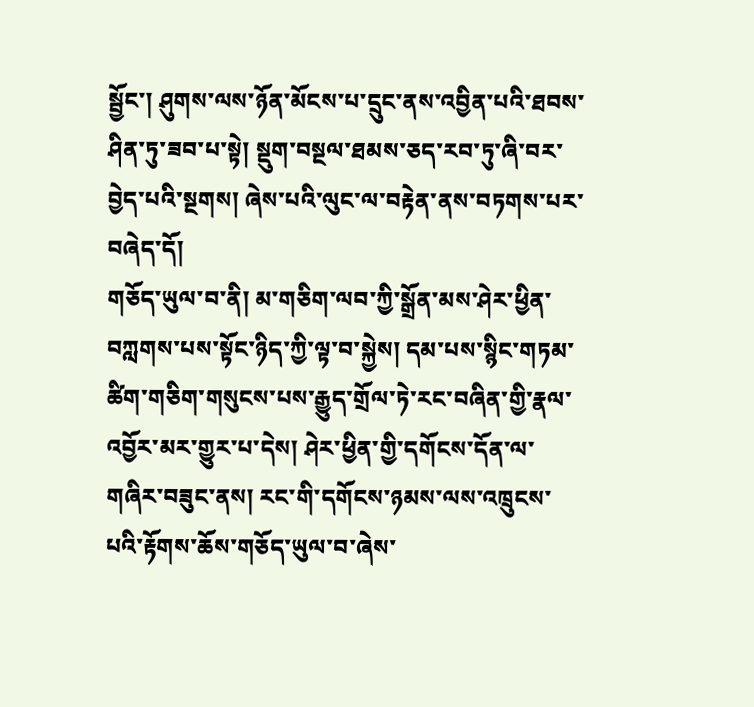སྦྱོང་། ཤུགས་ལས་ཉོན་མོངས་པ་དྲུང་ནས་འབྱིན་པའི་ཐབས་ཤིན་ཏུ་ཟབ་པ་སྟེ། སྡུག་བསྔལ་ཐམས་ཅད་རབ་ཏུ་ཞི་བར་བྱེད་པའི་སྔགས། ཞེས་པའི་ལུང་ལ་བརྟེན་ནས་བཏགས་པར་བཞེད་དོ།
གཅོད་ཡུལ་བ་ནི། མ་གཅིག་ལབ་ཀྱི་སྒྲོན་མས་ཤེར་ཕྱིན་བཀླགས་པས་སྟོང་ཉིད་ཀྱི་ལྟ་བ་སྐྱེས། དམ་པས་སྙིང་གཏམ་ཚིག་གཅིག་གསུངས་པས་རྒྱུད་གྲོལ་ཏེ་རང་བཞིན་གྱི་རྣལ་འབྱོར་མར་གྱུར་པ་དེས། ཤེར་ཕྱིན་གྱི་དགོངས་དོན་ལ་གཞིར་བཟུང་ནས། རང་གི་དགོངས་ཉམས་ལས་འཁྲུངས་པའི་རྟོགས་ཆོས་གཅོད་ཡུལ་བ་ཞེས་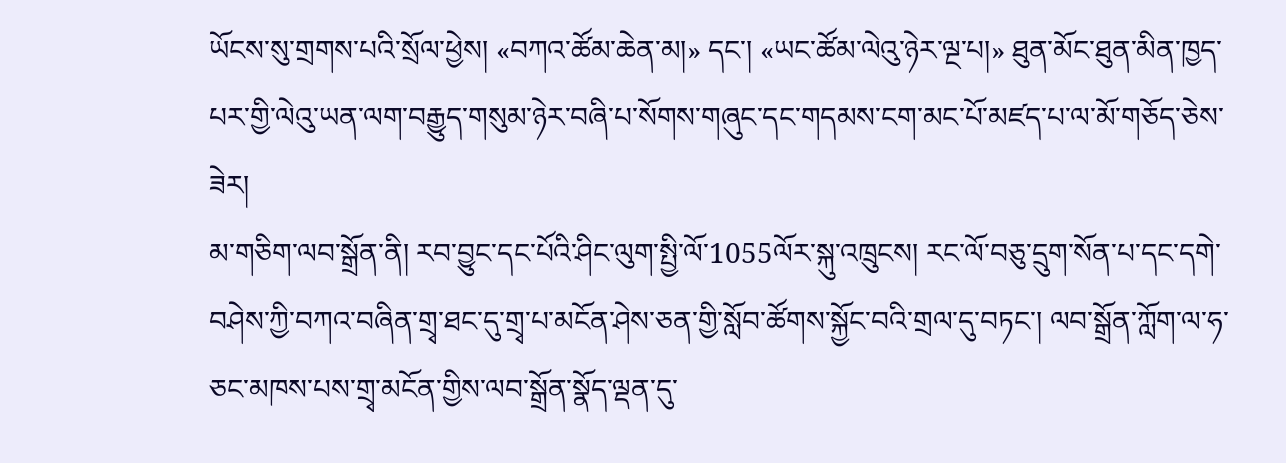ཡོངས་སུ་གྲགས་པའི་སྲོལ་ཕྱེས། «བཀའ་ཚོམ་ཆེན་མ།» དང་། «ཡང་ཚོམ་ལེའུ་ཉེར་ལྔ་པ།» ཐུན་མོང་ཐུན་མིན་ཁྱད་པར་གྱི་ལེའུ་ཡན་ལག་བརྒྱུད་གསུམ་ཉེར་བཞི་པ་སོགས་གཞུང་དང་གདམས་ངག་མང་པོ་མཛད་པ་ལ་མོ་གཅོད་ཅེས་ཟེར།
མ་གཅིག་ལབ་སྒྲོན་ནི། རབ་བྱུང་དང་པོའི་ཤིང་ལུག་སྤྱི་ལོ་1055ལོར་སྐུ་འཁྲུངས། རང་ལོ་བཅུ་དྲུག་སོན་པ་དང་དགེ་བཤེས་ཀྱི་བཀའ་བཞིན་གྲྭ་ཐང་དུ་གྲྭ་པ་མངོན་ཤེས་ཅན་གྱི་སློབ་ཚོགས་སྐྱོང་བའི་གྲལ་དུ་བཏང་། ལབ་སྒྲོན་ཀློག་ལ་ཧ་ཅང་མཁས་པས་གྲྭ་མངོན་གྱིས་ལབ་སྒྲོན་སྣོད་ལྡན་དུ་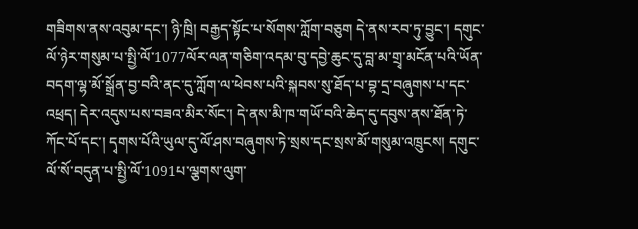གཟིགས་ནས་འབུམ་དང་། ཉི་ཁྲི། བརྒྱད་སྟོང་པ་སོགས་ཀློག་བཅུག དེ་ནས་རབ་ཏུ་བྱུང་། དགུང་ལོ་ཉེར་གསུམ་པ་སྤྱི་ལོ་1077ལོར་ལན་གཅིག་འདམ་བུ་དབྱེ་ཆུང་དུ་བླ་མ་གྲྭ་མངོན་པའི་ཡོན་བདག་ལྷ་མོ་སྒྲོན་བྱ་བའི་ནང་དུ་ཀློག་ལ་ཕེབས་པའི་སྐབས་སུ་ཐོད་པ་བྷ་དྲ་བཞུགས་པ་དང་འཕྲད། དེར་འདུས་པས་བཟའ་མིར་སོང་། དེ་ནས་མི་ཁ་གཡོ་བའི་ཆེད་དུ་དབུས་ནས་ཐོན་ཏེ་ཀོང་པོ་དང་། དྭགས་པོའི་ཡུལ་དུ་ལོ་ཤས་བཞུགས་ཏེ་སྲས་དང་སྲས་མོ་གསུམ་འཁྲུངས། དགུང་ལོ་སོ་བདུན་པ་སྤྱི་ལོ་1091པ་ལྕགས་ལུག་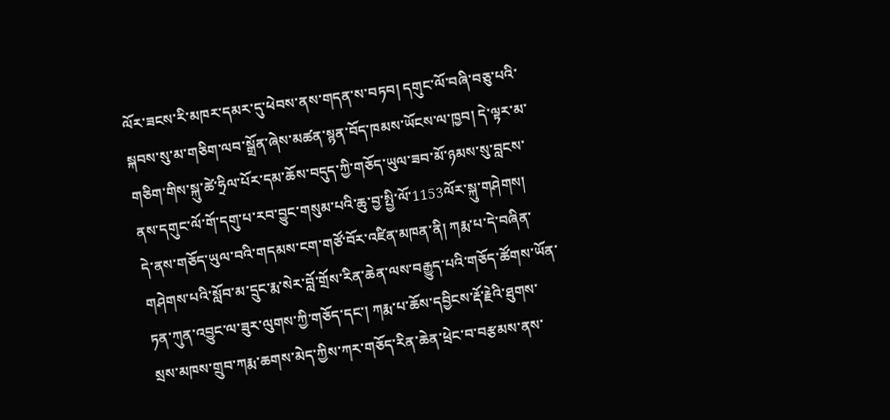ལོར་ཟངས་རི་མཁར་དམར་དུ་ཕེབས་ནས་གདན་ས་བཏབ། དགུང་ལོ་བཞི་བཅུ་པའི་སྐབས་སུ་མ་གཅིག་ལབ་སྒྲོན་ཞེས་མཚན་སྙན་བོད་ཁམས་ཡོངས་ལ་ཁྱབ། དེ་ལྟར་མ་གཅིག་གིས་སྐུ་ཚེ་ཧྲིལ་པོར་དམ་ཆོས་བདུད་ཀྱི་གཅོད་ཡུལ་ཟབ་མོ་ཉམས་སུ་བླངས་ནས་དགུང་ལོ་གོ་དགུ་པ་རབ་བྱུང་གསུམ་པའི་ཆུ་བྱ་སྤྱི་ལོ་1153ལོར་སྐུ་གཤེགས།
དེ་ནས་གཅོད་ཡུལ་བའི་གདམས་ངག་གཙོ་བོར་འཛིན་མཁན་ནི། ཀརྨ་པ་དེ་བཞིན་གཤེགས་པའི་སློབ་མ་དྲུང་རྨ་སེར་བློ་གྲོས་རིན་ཆེན་ལས་བརྒྱུད་པའི་གཅོད་ཚོགས་ཡོན་ཏན་ཀུན་འབྱུང་ལ་ཟུར་ལུགས་ཀྱི་གཅོད་དང་། ཀརྨ་པ་ཆོས་དབྱིངས་རྡོ་རྗེའི་ཐུགས་སྲས་མཁས་གྲུབ་ཀརྨ་ཆགས་མེད་ཀྱིས་ཀར་གཅོད་རིན་ཆེན་ཕྲེང་བ་བརྩམས་ནས་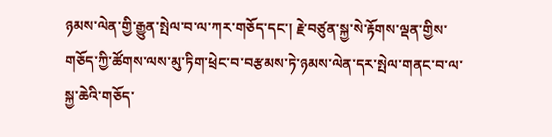ཉམས་ལེན་གྱི་རྒྱུན་སྤེལ་བ་ལ་ཀར་གཅོད་དང་། རྗེ་བཙུན་སྐྱ་སེ་རྟོགས་ལྡན་གྱིས་གཅོད་ཀྱི་ཚོགས་ལས་མུ་ཏིག་ཕྲེང་བ་བརྩམས་ཏེ་ཉམས་ལེན་དར་སྤེལ་གནང་བ་ལ་སྐྱ་ཆེའི་གཅོད་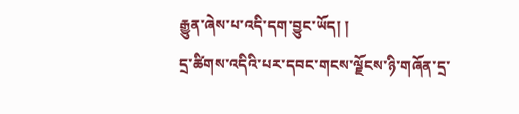རྒྱུན་ཞེས་པ་འདི་དག་བྱུང་ཡོད། །
དྲ་ཚིགས་འདིའི་པར་དབང་གངས་ལྗོངས་ཉི་གཞོན་དྲ་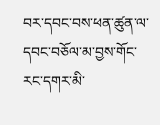བར་དབང་བས་ཕན་ཚུན་ལ་དབང་བཅོལ་མ་བྱས་གོང་རང་དགར་མི་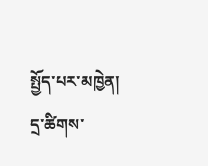སྤྱོད་པར་མཁྱེན།
དྲ་ཚིགས་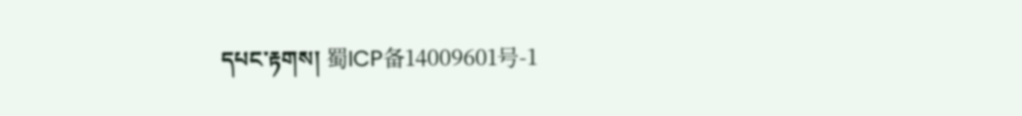དཔང་རྟགས། 蜀ICP备14009601号-1